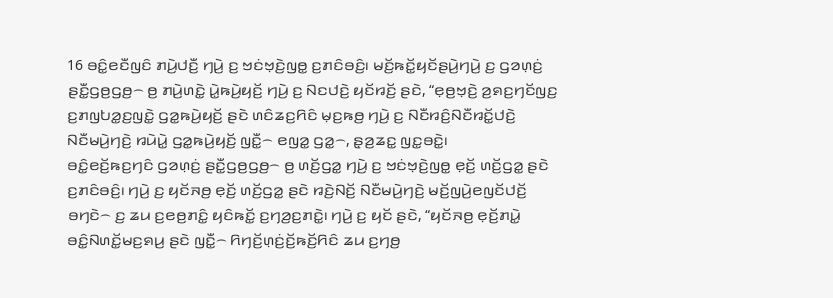16 ꤋꤢꤨ꤭ꤕꤢꤪꤜꤢꤨ ꤊꤣꤧ꤬ꤓꤢꤪ꤬ ꤚꤣꤧ꤬ ꤢ꤬ ꤠꤢꤦꤠ꤫ꤢꤧ꤬ꤜꤥ꤭ ꤢ꤬ꤊꤢꤨꤋꤢꤨ꤬꤯ ꤗꤢꤩ꤬ꤒꤢꤩ꤭ꤟꤢꤩꤔꤣꤧ꤬ꤚꤣꤧ꤬ ꤢ꤬ ꤞꤤꤛ꤫ꤢꤦ꤬ ꤔꤢꤪ꤭ꤞꤥ꤬ꤞꤥ꤬꤮ ꤥ꤬ ꤊꤣꤧ꤬ꤛꤢꤧ꤭ ꤣꤧ꤭ꤒꤣꤧ꤬ꤟꤢꤩ꤬ ꤚꤣꤧ꤬ ꤢ꤬ ꤡꤢꤓꤢꤧ꤬ ꤟꤢꤩꤙꤢꤩ꤬ ꤔꤢꤧ, “ꤕ꤫ꤥ꤬ꤠ꤫ꤢꤧ꤬ ꤤ꤬ꤎꤢ꤬ꤚꤢꤩꤜꤢ꤬ ꤢ꤬ꤊꤜꤝꤤ꤭ꤢ꤬ꤜꤢꤧ꤭ ꤞꤤ꤭ꤒꤣꤧ꤬ꤟꤢꤩ꤬ ꤔꤢꤧ ꤛꤢꤨꤘꤢ꤬ꤖꤢꤨ ꤗ꤫ꤢ꤬ꤒꤥ꤬ ꤚꤣꤧ꤬ ꤢ꤬ ꤡꤢꤪꤙꤢꤨ꤬ꤡꤢꤪꤙꤢꤩ꤭ꤓꤢꤧ꤬ ꤡꤢꤪꤗꤣꤧ꤬ꤚꤢꤧ꤬ ꤙꤣꤧꤣꤧ꤭ ꤞꤤ꤭ꤒꤣꤧ꤬ꤟꤢꤩ꤬ ꤜꤢꤪ꤭꤮ ꤕꤜꤤ꤭ ꤞꤤ꤭꤮, ꤔ꤫ꤤ꤬ꤘꤢ꤭ ꤜꤢ꤭ꤋꤢꤧ꤭꤯
ꤋꤢꤨ꤭ꤕꤢꤩ꤬ꤒꤢ꤬ꤚꤢꤨ ꤞꤤꤛ꤫ꤢꤦ꤬ ꤔꤢꤪ꤭ꤞꤥ꤬ꤞꤥ꤬꤮ ꤥ꤬ ꤛꤢꤩ꤬ꤞꤤ꤭ ꤚꤣꤧ꤬ ꤢ꤬ ꤠꤢꤦꤠ꤫ꤢꤧ꤬ꤜꤥ꤭ ꤕ꤫ꤢꤩ꤬ ꤛꤢꤩ꤬ꤞꤤ꤭ ꤔꤢꤧ ꤢ꤬ꤊꤢꤨꤋꤢꤨ꤬꤯ ꤚꤣꤧ꤬ ꤢ꤬ ꤟꤢꤩꤏꤥ꤬ ꤕ꤫ꤢꤩ꤬ ꤛꤢꤩ꤬ꤞꤤ꤭ ꤔꤢꤧ ꤙꤢꤧ꤬ꤡꤢꤩ꤬ ꤡꤢꤪꤗꤣꤧ꤬ꤚꤢꤧ꤬ ꤗꤢꤩ꤬ꤜꤣꤧ꤬ꤕꤜꤢꤩꤓꤢꤩ꤬ ꤋꤚꤢꤧ꤮ ꤢ꤬ ꤘꤣ ꤢ꤬ꤕꤥ꤬ꤊꤢꤨ꤭ ꤟꤢꤨꤒꤢꤩ꤭ ꤢ꤬ꤚꤤ꤬ꤢ꤬ꤊꤢꤧ꤭꤯ ꤚꤣꤧ꤬ ꤢ꤬ ꤟꤢꤩ ꤔꤢꤧ, “ꤟꤢꤩꤏꤥ꤬ ꤕ꤫ꤢꤩ꤬ꤊꤣꤧ꤭ ꤋꤢꤨ꤭ꤡꤛꤢꤩ꤭ꤗꤢ꤬ꤎꤣ꤬ ꤔꤢꤧ ꤜꤢꤪ꤭꤮ ꤖꤚꤢꤩ꤬ꤛ꤫ꤢꤦ꤬ꤢꤩ꤬ꤒꤢꤩ꤬ꤖꤢꤨ ꤘꤣ ꤢ꤬ꤚꤥ꤬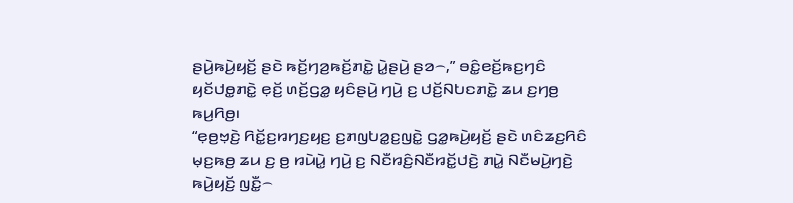ꤔꤣꤧ꤬ꤒꤣꤧ꤬ꤟꤢꤩ꤬ ꤔꤢꤧ ꤒꤢꤩ꤬ꤚꤤ꤬ꤒꤢꤩ꤬ꤊꤢꤧ꤭ ꤣꤧ꤭ꤔꤣꤧ꤬ ꤔꤤ꤮,” ꤋꤢꤨ꤭ꤕꤢꤩ꤬ꤒꤢ꤬ꤚꤢꤨ ꤟꤢꤩꤓꤥ꤭ꤊꤢꤧ꤭ ꤕ꤫ꤢꤩ꤬ ꤛꤢꤩ꤬ꤞꤤ꤭ ꤟꤢꤨꤔꤣꤧ꤬ ꤚꤣꤧ꤬ ꤢ꤬ ꤓꤢꤩ꤬ꤡꤝꤢꤊꤢꤧ꤭ ꤘꤣ ꤢ꤬ꤚꤥ꤬ ꤒꤣ꤬ꤖꤥ꤬꤯
“ꤕ꤫ꤥ꤬ꤠ꤫ꤢꤧ꤬ ꤖꤢꤩ꤭ꤢ꤬ꤙꤚꤢ꤬ꤟꤢ꤬ ꤢ꤬ꤊꤜꤝꤤ꤭ꤢ꤬ꤜꤢꤧ꤭ ꤞꤤ꤭ꤒꤣꤧ꤬ꤟꤢꤩ꤬ ꤔꤢꤧ ꤛꤢꤨꤘꤢ꤬ꤖꤢꤨ ꤗ꤫ꤢ꤬ꤒꤥ꤬ ꤘꤣ ꤢ꤬ ꤥ꤬ ꤙꤣꤧꤣꤧ꤭ ꤚꤣꤧ꤬ ꤢ꤬ ꤡꤢꤪꤙꤢꤨ꤬ꤡꤢꤪꤙꤢꤩ꤭ꤓꤢꤧ꤬ ꤊꤣꤧ꤭ ꤡꤢꤪꤗꤣꤧ꤬ꤚꤢꤧ꤬ ꤒꤣꤧ꤬ꤟꤢꤩ꤬ ꤜꤢꤪ꤭꤮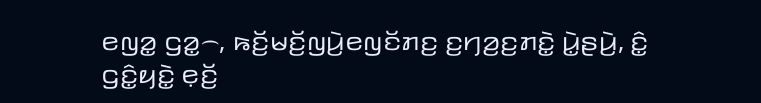ꤕꤜꤤ꤭ ꤞꤤ꤭꤮, ꤒꤢꤩ꤬ꤗꤢꤩ꤬ꤜꤣꤧ꤬ꤕꤜꤢꤩꤊꤢ꤬ ꤢ꤬ꤚꤤ꤬ꤢ꤬ꤊꤢꤧ꤭ ꤣꤧ꤭ꤔꤣꤧ꤬, ꤢꤨ꤭ ꤞꤢꤨ꤭ꤟꤢꤧ꤭ ꤕ꤫ꤢꤩ꤬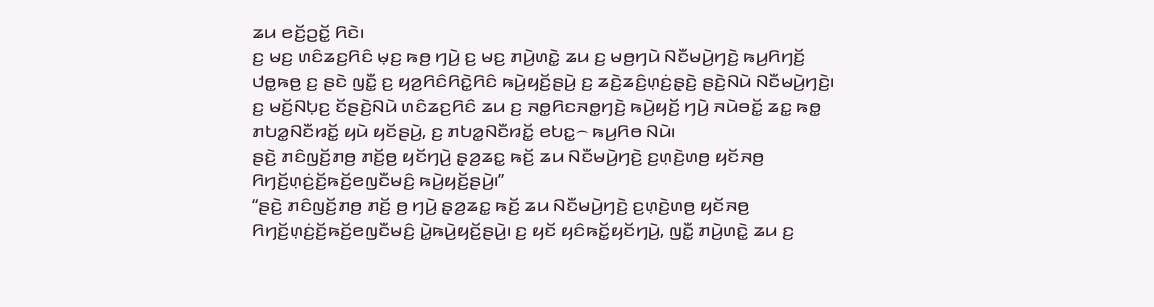ꤘꤣ ꤕꤢꤩ꤬ꤑꤢꤩ꤭ ꤖꤢꤧ꤯
ꤢ꤬ ꤗꤢ꤬ ꤛꤢꤨꤘꤢ꤬ꤖꤢꤨ ꤗ꤫ꤢ꤬ ꤒꤥ꤬ ꤚꤣꤧ꤬ ꤢ꤬ ꤗꤢ꤬ ꤊꤣꤧ꤬ꤛꤢꤧ꤭ ꤘꤣ ꤢ꤬ ꤗꤥ꤬ꤚꤣꤧ ꤡꤢꤪꤗꤣꤧ꤬ꤚꤢꤧ꤬ ꤒꤣ꤬ꤖꤚꤢꤩ꤬ ꤓꤥ꤭ꤒꤥ꤬ ꤢ꤬ ꤔꤢꤧ ꤜꤢꤪ꤭ ꤢ꤬ ꤟꤤ꤬ꤖꤢꤨꤖꤢꤧ꤭ꤖꤢꤨ ꤒꤣꤧ꤬ꤟꤢꤩ꤬ꤔꤣꤧ꤬ ꤢ꤬ ꤘꤢꤧ꤬ꤘꤢꤨ꤬ꤛ꤫ꤢꤦ꤬ꤔ꤫ꤢꤧ꤬ ꤔꤢꤧ꤬ꤡꤣꤧ ꤡꤢꤪꤗꤣꤧ꤬ꤚꤢꤧ꤬꤯ ꤢ꤬ ꤗꤢꤩ꤬ꤡꤝ꤫ꤢ꤬ ꤢꤩꤔꤢꤧ꤬ꤡꤣꤧ ꤛꤢꤨꤘꤢ꤬ꤖꤢꤨ ꤘꤣ ꤢ꤬ ꤏꤥ꤭ꤖꤢꤏꤥ꤭ꤚꤢꤧ꤬ ꤒꤣꤧ꤬ꤟꤢꤩ꤬ ꤚꤣꤧ꤬ ꤏꤣꤧꤋꤢꤩ꤭ ꤘꤢ꤭ ꤒꤥ꤭ ꤊꤝꤤ꤭ꤡꤢꤪꤙꤢꤩ꤭ ꤟꤣꤧ ꤟꤢꤩꤔꤣꤧ꤬, ꤢ꤬ ꤊꤝꤤ꤭ꤡꤢꤪꤙꤢꤩ꤭ ꤕꤝꤢ꤭꤮ ꤒꤣ꤬ꤖꤥ ꤡꤣꤧ꤯
ꤔꤢꤧ꤬ ꤊꤢꤨꤜꤢꤩ꤬ꤊꤥ꤬ ꤊꤢꤩ꤬ꤥ꤬ ꤟꤢꤩꤚꤣꤧ꤬ ꤔ꤫ꤤ꤬ꤘꤢ꤭ ꤒꤢꤩ꤬ ꤘꤣ ꤡꤢꤪꤗꤣꤧ꤬ꤚꤢꤧ꤬ ꤢ꤬ꤛ꤫ꤢꤧ꤬ꤛꤥ꤬ ꤟꤢꤩꤏꤥ꤬ ꤖꤚꤢꤩ꤬ꤛ꤫ꤢꤦ꤬ꤢꤩ꤬ꤒꤢꤩ꤬ꤕꤜꤢꤪꤗꤢꤨ꤬ ꤒꤣꤧ꤬ꤟꤢꤩ꤬ꤔꤣꤧ꤬꤯”
“ꤔꤢꤧ꤬ ꤊꤢꤨꤜꤢꤩ꤬ꤊꤥ꤬ ꤊꤢꤩ꤬ ꤥ꤬ ꤚꤣꤧ꤬ ꤔ꤫ꤤ꤬ꤘꤢ꤭ ꤒꤢꤩ꤬ ꤘꤣ ꤡꤢꤪꤗꤣꤧ꤬ꤚꤢꤧ꤬ ꤢ꤬ꤛ꤫ꤢꤧ꤬ꤛꤥ꤬ ꤟꤢꤩꤏꤥ꤬ ꤖꤚꤢꤩ꤬ꤛ꤫ꤢꤦ꤬ꤢꤩ꤬ꤒꤢꤩ꤬ꤕꤜꤢꤪꤗꤢꤨ꤬ ꤣꤧ꤭ꤒꤣꤧ꤬ꤟꤢꤩ꤬ꤔꤣꤧ꤬꤯ ꤢ꤬ ꤟꤢꤩ ꤟꤢꤨꤒꤢꤩ꤭ꤟꤢꤩꤚꤣꤧ꤬, ꤜꤢꤪ꤭ ꤊꤣꤧ꤬ꤛꤢꤧ꤭ ꤘꤣ ꤢ꤬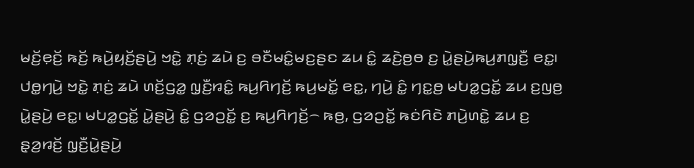ꤗꤢꤩ꤬ꤕ꤫ꤢꤩ꤬ ꤒꤢꤩ꤬ ꤒꤣꤧ꤬ꤟꤢꤩ꤬ꤔꤣꤧ꤬ ꤠꤢꤧ꤭ ꤊ꤫ꤢꤦ꤬ ꤘꤣꤧ ꤢ꤬ ꤋꤢꤪꤗꤢꤨ꤭ꤗꤢ꤬ꤔꤢ ꤘꤣ ꤢꤨ꤭ ꤘꤢꤧ꤬ꤥ꤬ꤥ ꤢ꤬ ꤣꤧ꤭ꤔꤣꤧ꤬ꤒꤣ꤬ꤊꤜ꤫ꤢꤪ꤬ ꤕꤢ꤭꤯ ꤓꤥ꤭ꤚꤣꤧ꤬ ꤠꤢꤧ꤭ ꤊ꤫ꤢꤦ꤬ ꤘꤣꤧ ꤛꤢꤩ꤬ꤞꤤ꤭ ꤜ꤫ꤢꤪ꤬ꤙꤢꤨ꤭ ꤒꤣ꤬ꤖꤚꤢꤩ꤬ ꤒꤣ꤬ꤗꤢꤩ꤭ ꤕꤢ꤭, ꤚꤣꤧ꤬ ꤢꤨ꤭ ꤚꤢ꤭ꤥ꤬ ꤗꤝꤤ꤭ꤞꤢꤩ꤭ ꤘꤣ ꤢ꤬ꤜꤥ꤬ ꤣꤧ꤭ꤔꤣꤧ꤬ ꤕꤢ꤭꤯ ꤗꤝꤤ꤭ꤞꤢꤩ꤭ ꤣꤧ꤭ꤔꤣꤧ꤬ ꤢꤨ꤭ ꤞꤤꤑꤢꤩ꤭ ꤢ꤬ ꤒꤣ꤬ꤖꤚꤢꤩ꤬꤮ ꤒꤥ꤬, ꤞꤤꤑꤢꤩ꤭ ꤒꤢꤦꤖꤢꤧ ꤊꤣꤧ꤬ꤛꤢꤧ꤭ ꤘꤣ ꤢ꤬ ꤔ꤫ꤤ꤬ꤙꤢꤩ꤬ ꤜ꤫ꤢꤪ꤬ꤣꤧ꤭ꤔꤣꤧ꤬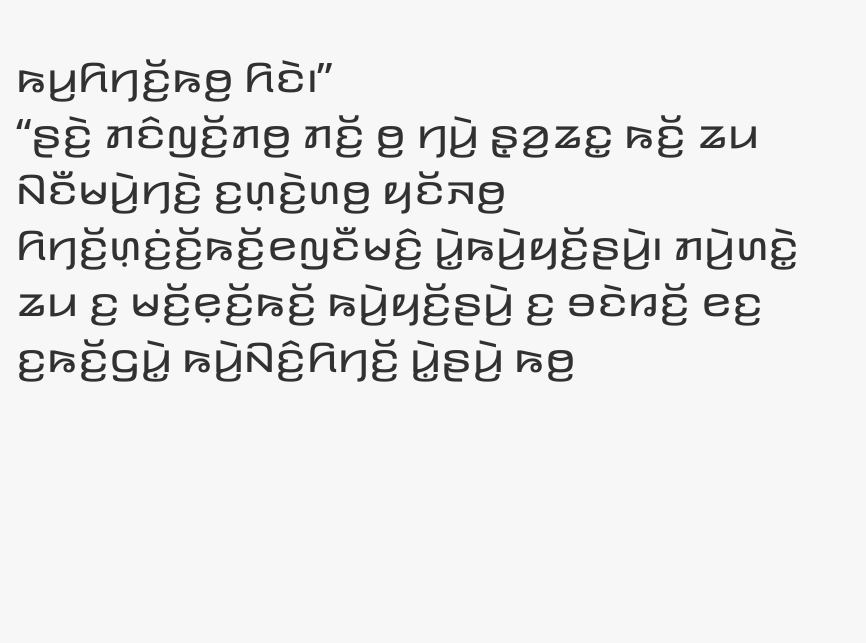ꤒꤣ꤬ꤖꤚꤢꤩ꤬ꤒꤥ꤬ ꤖꤢꤧ꤯”
“ꤔꤢꤧ꤬ ꤊꤢꤨꤜꤢꤩ꤬ꤊꤥ꤬ ꤊꤢꤩ꤬ ꤥ꤬ ꤚꤣꤧ꤬ ꤔ꤫ꤤ꤬ꤘꤢ꤭ ꤒꤢꤩ꤬ ꤘꤣ ꤡꤢꤪꤗꤣꤧ꤬ꤚꤢꤧ꤬ ꤢ꤬ꤛ꤫ꤢꤧ꤬ꤛꤥ꤬ ꤟꤢꤩꤏꤥ꤬ ꤖꤚꤢꤩ꤬ꤛ꤫ꤢꤦ꤬ꤢꤩ꤬ꤒꤢꤩ꤬ꤕꤜꤢꤪꤗꤢꤨ꤬ ꤣꤧ꤭ꤒꤣꤧ꤬ꤟꤢꤩ꤬ꤔꤣꤧ꤬꤯ ꤊꤣꤧ꤬ꤛꤢꤧ꤭ ꤘꤣ ꤢ꤬ ꤗꤢꤩ꤬ꤕ꤫ꤢꤩ꤬ꤒꤢꤩ꤬ ꤒꤣꤧ꤬ꤟꤢꤩ꤬ꤔꤣꤧ꤬ ꤢ꤬ ꤋꤢꤧꤙꤢꤩ꤬ ꤕꤢ꤬ ꤢ꤬ꤒꤢꤩ꤬ꤞꤣꤧ꤭ ꤒꤣꤧ꤬ꤡꤢꤨ꤬ꤖꤚꤢꤩ꤬ ꤣꤧ꤭ꤔꤣꤧ꤬ ꤒꤥ꤬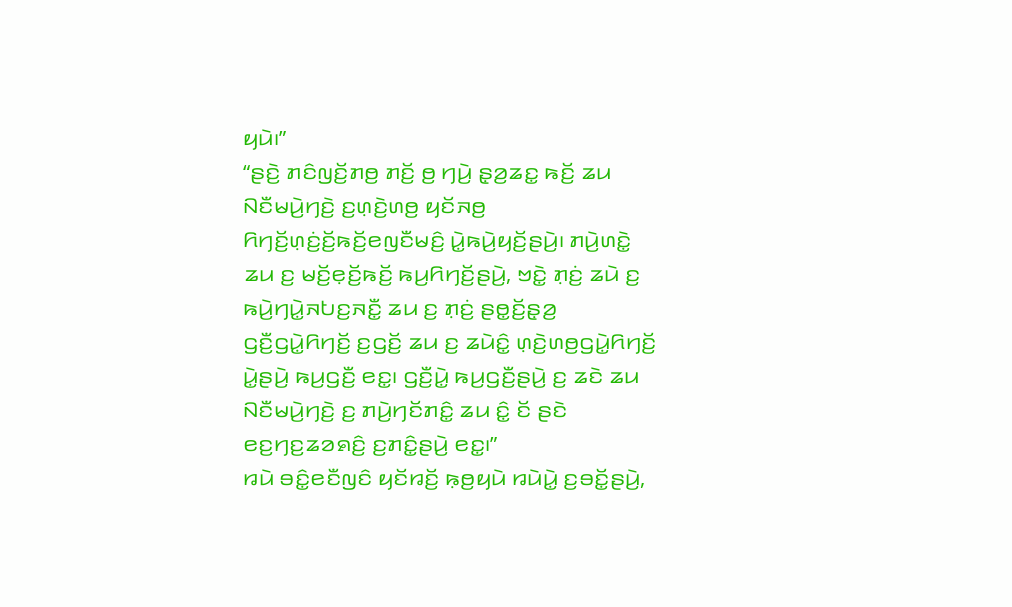ꤟꤣꤧ꤯”
“ꤔꤢꤧ꤬ ꤊꤢꤨꤜꤢꤩ꤬ꤊꤥ꤬ ꤊꤢꤩ꤬ ꤥ꤬ ꤚꤣꤧ꤬ ꤔ꤫ꤤ꤬ꤘꤢ꤭ ꤒꤢꤩ꤬ ꤘꤣ ꤡꤢꤪꤗꤣꤧ꤬ꤚꤢꤧ꤬ ꤢ꤬ꤛ꤫ꤢꤧ꤬ꤛꤥ꤬ ꤟꤢꤩꤏꤥ꤬ ꤖꤚꤢꤩ꤬ꤛ꤫ꤢꤦ꤬ꤢꤩ꤬ꤒꤢꤩ꤬ꤕꤜꤢꤪꤗꤢꤨ꤬ ꤣꤧ꤭ꤒꤣꤧ꤬ꤟꤢꤩ꤬ꤔꤣꤧ꤬꤯ ꤊꤣꤧ꤬ꤛꤢꤧ꤭ ꤘꤣ ꤢ꤬ ꤗꤢꤩ꤬ꤕ꤫ꤢꤩ꤬ꤒꤢꤩ꤬ ꤒꤣ꤬ꤖꤚꤢꤩ꤬ꤔꤣꤧ꤬, ꤠꤢꤧ꤭ ꤊ꤫ꤢꤦ꤬ ꤘꤣꤧ ꤢ꤬ ꤒꤣꤧ꤬ꤚꤣꤧ꤭ꤏꤝꤢ꤬ꤏꤢꤪ꤭ ꤘꤣ ꤢ꤬ ꤊ꤫ꤢꤦ꤬ ꤔꤥ꤭ꤢꤩ꤬ꤔ꤫ꤤ꤬ ꤞꤢꤪ꤬ꤞꤣꤧ꤭ꤖꤚꤢꤩ꤬ ꤢ꤬ꤞꤢꤩ꤬ ꤘꤣ ꤢ꤬ ꤘꤣꤧꤢꤨ꤭ ꤛ꤫ꤢꤧ꤬ꤛꤥ꤬ꤞꤣꤧ꤭ꤖꤚꤢꤩ꤬ ꤣꤧ꤭ꤔꤣꤧ꤬ ꤒꤣ꤬ꤞꤢꤪ꤬ ꤕꤢ꤭꤯ ꤞꤢꤪ꤬ꤣꤧ꤭ ꤒꤣ꤬ꤞꤢꤪ꤬ꤔꤣꤧ꤬ ꤢ꤬ ꤘꤢꤧ ꤘꤣ ꤡꤢꤪꤗꤣꤧ꤬ꤚꤢꤧ꤬ ꤢ꤬ ꤊꤣꤧ꤬ꤚꤢꤩꤊꤢꤨ꤭ ꤘꤣ ꤢꤨ꤭ ꤢꤩ ꤔꤢꤧ ꤕꤢ꤬ꤚꤢ꤬ꤘꤤꤎꤢꤨ꤬ ꤢ꤬ꤊꤢꤨ꤭ꤔꤣꤧ꤬ ꤕꤢ꤭꤯”
ꤙꤣꤧ ꤋꤢꤨ꤭ꤕꤢꤪꤜꤢꤨ ꤟꤢꤩꤙꤢꤩ꤬ ꤒ꤫ꤥ꤬ꤟꤣꤧ ꤙꤣꤧꤣꤧ꤭ ꤢ꤬ꤋꤢꤩ꤭ꤔꤣꤧ꤬,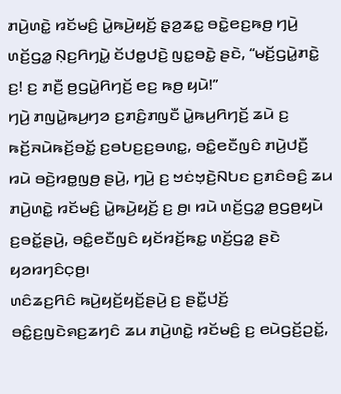ꤊꤣꤧ꤬ꤛꤢꤧ꤭ ꤙꤢꤩꤗꤢꤨ꤬ ꤣꤧ꤭ꤒꤣꤧ꤬ꤟꤢꤩ꤬ ꤔ꤫ꤤ꤬ꤘꤢ꤭ ꤋꤢꤧ꤭ꤕꤢ꤬ꤒꤥ꤬ ꤚꤣꤧ꤬ ꤛꤢꤩ꤬ꤞꤤ꤭ ꤡ꤫ꤢ꤬ꤖꤚꤣꤧ꤭ ꤢꤩꤓꤥ꤭ꤓꤢꤧ꤬ ꤜꤢ꤭ꤋꤢꤧ꤭ ꤔꤢꤧ, “ꤗꤢꤩ꤬ꤞꤣꤧ꤭ꤊꤢꤧ꤭ ꤢ꤬! ꤢ꤬ ꤊꤢꤪ꤬ ꤥ꤬ꤞꤣꤧ꤭ꤖꤚꤢꤩ꤬ ꤕꤢ꤬ ꤒꤥ꤬ ꤟꤣꤧ!”
ꤚꤣꤧ꤬ ꤊꤜꤣꤧ꤭ꤒꤣ꤬ꤚꤤ ꤢ꤬ꤊꤢꤨ꤬ꤊꤜꤢꤪ ꤣꤧ꤭ꤒꤣ꤬ꤖꤚꤢꤩ꤬ ꤘꤣꤧ ꤢ꤬ ꤒꤢꤩ꤬ꤏꤣꤧꤒꤢꤩ꤬ꤋꤢꤩ꤭ ꤢ꤬ꤋꤝꤢ꤬ꤢ꤬ꤋꤛꤢ꤭, ꤋꤢꤨ꤭ꤕꤢꤪꤜꤢꤨ ꤊꤣꤧ꤬ꤓꤢꤪ꤬ ꤙꤣꤧ ꤋꤢꤧ꤬ꤙꤥ꤭ꤜꤥ꤬ ꤔꤣꤧ꤬, ꤚꤣꤧ꤬ ꤢ꤬ ꤠꤢꤦꤠ꤫ꤢꤧ꤬ꤡꤝꤢ ꤢ꤬ꤊꤢꤨꤋꤢꤨ꤬ ꤘꤣ ꤊꤣꤧ꤬ꤛꤢꤧ꤭ ꤙꤢꤩꤗꤢꤨ꤬ ꤣꤧ꤭ꤒꤣꤧ꤬ꤟꤢꤩ꤬ ꤢ꤬ ꤥ꤬꤯ ꤙꤣꤧ ꤛꤢꤩ꤬ꤞꤤ꤭ ꤥ꤬ꤞꤥ꤬ꤟꤣꤧ ꤢ꤬ꤋꤢꤩ꤭ꤔꤣꤧ꤬, ꤋꤢꤨ꤭ꤕꤢꤪꤜꤢꤨ ꤟꤢꤩꤙꤢꤩ꤬ꤒꤢ꤭ ꤛꤢꤩ꤬ꤞꤤ꤭ ꤔꤢꤧ ꤟꤤꤙꤚꤢꤨꤍ꤫ꤥ꤬꤯
ꤛꤢꤨꤘꤢ꤬ꤖꤢꤨ ꤒꤣꤧ꤬ꤟꤢꤩ꤬ꤟꤢꤩ꤬ꤔꤣꤧ꤬ ꤢ꤬ ꤔꤢꤪ꤭ꤓꤢꤩ꤬ ꤋꤢꤨ꤭ꤢ꤬ꤜꤢꤧꤎꤢ꤬ꤘꤚꤢꤨ ꤘꤣ ꤊꤣꤧ꤬ꤛꤢꤧ꤭ ꤙꤢꤩꤗꤢꤨ꤬ ꤢ꤬ ꤕꤣꤧꤞꤢꤩ꤬ꤑꤢꤩ꤭,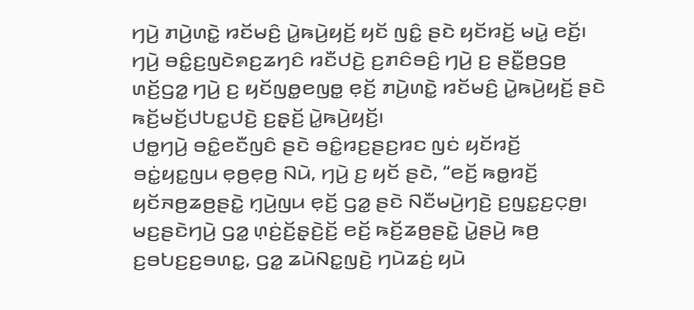ꤚꤣꤧ꤬ ꤊꤣꤧ꤬ꤛꤢꤧ꤭ ꤙꤢꤩꤗꤢꤨ꤬ ꤣꤧ꤭ꤒꤣꤧ꤬ꤟꤢꤩ꤬ ꤟꤢꤩ ꤜꤢꤨ꤭ ꤔꤢꤧ ꤟꤢꤩꤙꤢꤩ꤬ ꤗꤣꤧ꤭ ꤕꤢꤩ꤬꤯ ꤚꤣꤧ꤬ ꤋꤢꤨ꤭ꤢ꤬ꤜꤢꤧꤎꤢ꤬ꤘꤚꤢꤨ ꤙꤢꤪꤓꤢꤧ꤬ ꤢ꤬ꤊꤢꤨꤋꤢꤨ꤬ ꤚꤣꤧ꤬ ꤢ꤬ ꤔꤢꤪ꤭ꤥ꤬ꤞꤥ꤬ ꤛꤢꤩ꤬ꤞꤤ꤭ ꤚꤣꤧ꤬ ꤢ꤬ ꤟꤢꤩꤜꤥ꤭ꤕꤜꤥ꤭ ꤕ꤫ꤢꤩ꤬ ꤊꤣꤧ꤬ꤛꤢꤧ꤭ ꤙꤢꤩꤗꤢꤨ꤬ ꤣꤧ꤭ꤒꤣꤧ꤬ꤟꤢꤩ꤬ ꤔꤢꤧ ꤒꤢꤩ꤬ꤗꤢꤩ꤬ꤓꤝꤢ꤭ꤓꤢꤧ꤬ ꤢ꤬ꤔ꤫ꤢꤩ꤬ ꤣꤧ꤭ꤒꤣꤧ꤬ꤟꤢꤩ꤬꤯
ꤓꤥ꤭ꤚꤣꤧ꤬ ꤋꤢꤨ꤭ꤕꤢꤪꤜꤢꤨ ꤔꤢꤧ ꤋꤢꤨ꤭ꤙꤢ꤬ꤔꤢ꤬ꤙꤢ ꤜꤢꤦ ꤟꤢꤩꤙꤢꤩ꤬ ꤋꤢꤦ꤭ꤟꤢ꤭ꤜꤣ ꤕ꤫ꤥ꤬ꤕ꤫ꤥ꤬ ꤡꤣꤧ, ꤚꤣꤧ꤬ ꤢ꤬ ꤟꤢꤩ ꤔꤢꤧ, “ꤕꤢꤩ꤬ ꤒꤥ꤭ꤙꤢꤩ꤬ ꤟꤢꤩꤏꤥ꤬ꤘꤥ꤬ꤔꤢꤧ꤭ ꤚ꤫ꤣꤧ꤬ꤜꤣ ꤕ꤫ꤢꤩ꤬ ꤞꤤ꤭ ꤔꤢꤧ ꤡꤢꤪꤗꤣꤧ꤬ꤚꤢꤧ꤬ ꤢ꤬ꤜꤢ꤭ꤢ꤬ꤍ꤫ꤥ꤬꤯ ꤗꤢ꤬ꤔꤢꤧꤚꤣꤧ꤬ ꤞꤤ꤭ ꤛ꤫ꤢꤦ꤬ꤢꤩ꤬ꤔ꤫ꤢꤧ꤬ꤢꤩ꤬ ꤕꤢꤩ꤬ ꤒꤢꤩ꤬ꤘꤥ꤬ꤔꤢꤧ꤭ ꤣꤧ꤭ꤔꤣꤧ꤬ ꤒꤥ꤬ ꤢ꤬ꤋꤝꤢ꤬ꤢ꤬ꤋꤛꤢ꤭, ꤞꤤ꤭ ꤘꤣꤧꤡꤢ꤭ꤜꤢꤧ꤬ ꤚꤣꤧꤘꤢꤦ꤬ ꤟꤣꤧ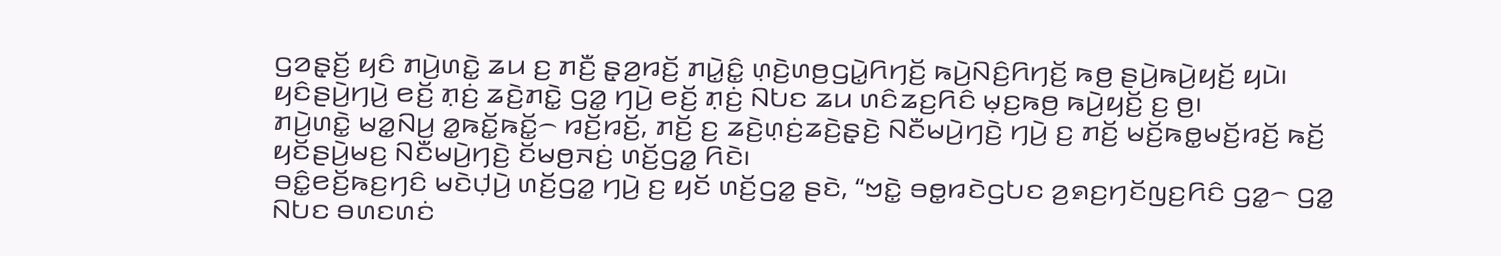ꤞꤤꤔ꤫ꤢꤩ꤬ ꤟꤢꤨ ꤊꤣꤧ꤬ꤛꤢꤧ꤭ ꤘꤣ ꤢ꤬ ꤊꤢꤪ꤬ ꤔ꤫ꤤ꤬ꤙꤢꤩ꤬ ꤊꤣꤧ꤭ꤢꤨ꤭ ꤛ꤫ꤢꤧ꤬ꤛꤥ꤬ꤞꤣꤧ꤭ꤖꤚꤢꤩ꤬ ꤒꤣꤧ꤬ꤡꤢꤨ꤬ꤖꤚꤢꤩ꤬ ꤒꤥ꤬ ꤔꤣꤧ꤬ꤒꤣꤧ꤬ꤟꤢꤩ꤬ ꤟꤣꤧ꤯ ꤟꤢꤨꤔꤣꤧ꤬ꤚꤣꤧ꤬ ꤕꤢꤩ꤬ ꤊ꤫ꤢꤦ꤬ ꤘꤢꤧ꤬ꤊꤢꤧ꤭ ꤞꤤ꤭ ꤚꤣꤧ꤬ ꤕꤢꤩ꤬ ꤊ꤫ꤢꤦ꤬ ꤡꤝꤢ ꤘꤣ ꤛꤢꤨꤘꤢ꤬ꤖꤢꤨ ꤗ꤫ꤢ꤬ꤒꤥ꤬ ꤒꤣꤧ꤬ꤟꤢꤩ꤬ ꤢ꤬ ꤥ꤬꤯
ꤊꤣꤧ꤬ꤛꤢꤧ꤭ ꤗꤤ꤭ꤡꤣ꤬ ꤤ꤭ꤒꤢꤩ꤭ꤒꤢꤩ꤭꤮ ꤙꤢꤩ꤬ꤙꤢꤩ꤬, ꤊꤢꤩ꤬ ꤢ꤬ ꤘꤢꤧ꤬ꤛ꤫ꤢꤦ꤬ꤘꤢꤧ꤬ꤔ꤫ꤢꤧ꤬ ꤡꤢꤪꤗꤣꤧ꤬ꤚꤢꤧ꤬ ꤚꤣꤧ꤬ ꤢ꤬ ꤊꤢꤩ꤬ ꤗꤢꤩ꤬ꤒꤥ꤭ꤗꤢꤩ꤬ꤙꤢꤩ꤬ ꤒꤢꤩ꤬ ꤟꤢꤩꤔꤣꤧ꤬ꤗꤢ꤬ ꤡꤢꤪꤗꤣꤧ꤬ꤚꤢꤧ꤬ ꤢꤩꤗꤥ꤬ꤏꤢꤦ꤬ ꤛꤢꤩ꤬ꤞꤤ꤭ ꤖꤢꤧ꤯
ꤋꤢꤨ꤭ꤕꤢꤩ꤬ꤒꤢ꤬ꤚꤢꤨ ꤗꤢꤧꤓ꤫ꤣꤧ꤬ ꤛꤢꤩ꤬ꤞꤤ꤭ ꤚꤣꤧ꤬ ꤢ꤬ ꤟꤢꤩ ꤛꤢꤩ꤬ꤞꤤ꤭ ꤔꤢꤧ, “ꤠꤢꤧ꤭ ꤋꤥ꤭ꤙꤢꤧꤞꤝꤢ ꤤ꤬ꤎꤢ꤬ꤚꤢꤩꤜꤢ꤬ꤖꤢꤨ ꤞꤤ꤭꤮ ꤞꤤ꤭ ꤡꤝꤢ ꤋꤛꤢꤛꤢꤦ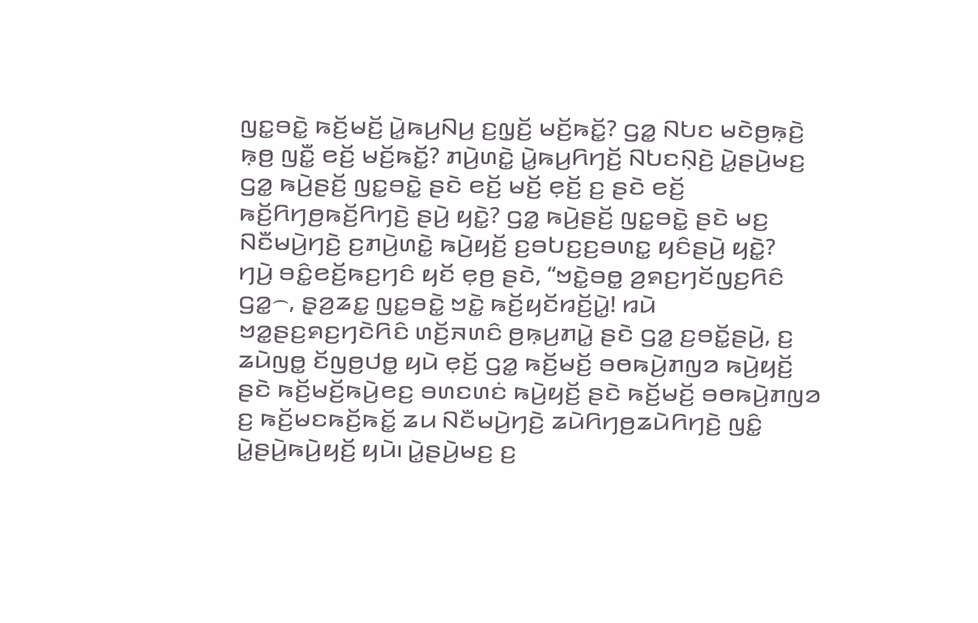ꤜꤢ꤭ꤋꤢꤧ꤭ ꤒꤢꤩ꤬ꤗꤢꤩ꤬ ꤣꤧ꤭ꤒꤣ꤬ꤡꤣ꤬ ꤢ꤬ꤜ꤫ꤢꤩ꤬ ꤗꤢꤩ꤬ꤒꤢꤩ꤭? ꤞꤤ꤭ ꤡꤝꤢ ꤗꤢꤧꤥ꤬ꤒ꤫ꤢꤧ꤬ ꤒ꤫ꤥ꤬ ꤜꤢꤪ꤭ ꤕꤢꤩ꤬ ꤗꤢꤩ꤬ꤒꤢꤩ꤭? ꤊꤣꤧ꤬ꤛꤢꤧ꤭ ꤣꤧ꤭ꤒꤣ꤬ꤖꤚꤢꤩ꤬ ꤡꤝꤢꤡ꤫ꤢꤧ꤬ ꤣꤧ꤭ꤔꤣꤧ꤬ꤗꤢ꤬ ꤞꤤ꤭ ꤒꤣꤧ꤬ꤔꤢꤩ꤬ ꤜꤢ꤭ꤋꤢꤧ꤭ ꤔꤢꤧ ꤕꤢꤩ꤬ ꤗꤢꤩ꤬ ꤕ꤫ꤢꤩ꤬ ꤢ꤬ ꤔꤢꤧ ꤕꤢꤩ꤬ ꤒꤢꤩ꤬ꤖꤚꤥ꤬ꤒꤢꤩ꤬ꤖꤚꤢꤧ꤬ ꤔꤣꤧ꤬ ꤟꤢꤧ꤭? ꤞꤤ꤭ ꤒꤣꤧ꤬ꤔꤢꤩ꤬ ꤜꤢ꤭ꤋꤢꤧ꤭ ꤔꤢꤧ ꤗꤢ꤬ ꤡꤢꤪꤗꤣꤧ꤬ꤚꤢꤧ꤬ ꤢ꤬ꤊꤣꤧ꤬ꤛꤢꤧ꤭ ꤒꤣꤧ꤬ꤟꤢꤩ꤬ ꤢ꤬ꤋꤝꤢ꤬ꤢ꤬ꤋꤛꤢ꤭ ꤟꤢꤨꤔꤣꤧ꤬ ꤟꤢꤧ꤭?
ꤚꤣꤧ꤬ ꤋꤢꤨ꤭ꤕꤢꤩ꤬ꤒꤢ꤬ꤚꤢꤨ ꤟꤢꤩ ꤕ꤫ꤥ꤬ ꤔꤢꤧ, “ꤠꤢꤧ꤭ꤋꤥ꤭ ꤤ꤬ꤎꤢ꤬ꤚꤢꤩꤜꤢ꤬ꤖꤢꤨ ꤞꤤ꤭꤮, ꤔ꤫ꤤ꤬ꤘꤢ꤭ ꤜꤢ꤭ꤋꤢꤧ꤭ ꤠꤢꤧ꤭ ꤒꤢꤩ꤬ꤟꤢꤩꤙꤢꤩ꤬ꤣꤧ꤭! ꤙꤣꤧ ꤠꤤ꤭ꤔꤢ꤬ꤎꤢ꤬ꤚꤢꤧꤖꤢꤨ ꤛꤢꤩ꤬ꤏꤛꤢꤨ ꤥ꤬ꤒ꤫ꤣ꤬ꤊꤣꤧ꤭ ꤔꤢꤧ ꤞꤤ꤭ ꤢ꤬ꤋꤢꤩ꤭ꤔꤣꤧ꤬, ꤢ꤬ ꤘꤣꤧꤜꤥ꤭ ꤢꤩꤜꤥ꤬ꤓꤥ꤭ ꤟꤣꤧ ꤕ꤫ꤢꤩ꤬ ꤞꤤ꤭ ꤒꤢꤩ꤬ꤗꤢꤩ꤬ ꤋꤥꤒꤣꤧ꤬ꤊꤜꤤ ꤒꤣꤧ꤬ꤟꤢꤩ꤬ ꤔꤢꤧ ꤒꤢꤩ꤬ꤗꤢꤩ꤬ꤒꤣꤧ꤬ꤕꤢ꤬ ꤋꤛꤢꤛꤢꤦ ꤒꤣꤧ꤬ꤟꤢꤩ꤬ ꤔꤢꤧ ꤒꤢꤩ꤬ꤗꤢꤩ꤬ ꤋꤥꤒꤣꤧ꤬ꤊꤜꤤ ꤢ꤬ ꤒꤢꤩ꤬ꤗꤢꤒꤢꤩ꤬ꤒꤢꤩ꤭ ꤘꤣ ꤡꤢꤪꤗꤣꤧ꤬ꤚꤢꤧ꤬ ꤘꤣꤧꤖꤚꤥ꤬ꤘꤣꤧꤖꤚꤢꤧ꤬ ꤜꤢꤨ꤭ ꤣꤧ꤭ꤔꤣꤧ꤬ꤒꤣꤧ꤬ꤟꤢꤩ꤬ ꤟꤣꤧ꤯ ꤣꤧ꤭ꤔꤣꤧ꤬ꤗꤢ꤬ ꤢ꤬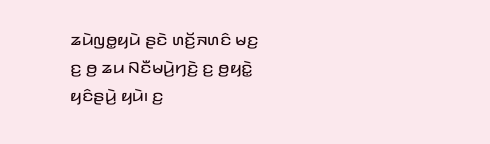ꤘꤣꤧꤜꤥ꤭ꤟꤣꤧ ꤔꤢꤧ ꤛꤢꤩ꤬ꤏꤛꤢꤨ ꤗꤢ꤬ ꤢ꤬ ꤥ꤬ ꤘꤣ ꤡꤢꤪꤗꤣꤧ꤬ꤚꤢꤧ꤬ ꤢ꤬ ꤥ꤬ꤟꤢꤧ꤭ ꤟꤢꤨꤔꤣꤧ꤬ ꤟꤣꤧ꤯ ꤢ꤬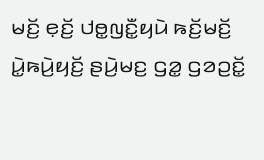ꤗꤢꤩ꤬ ꤕ꤫ꤢꤩ꤬ ꤓꤥ꤭ꤜꤢꤪ꤭ꤟꤣꤧ ꤒꤢꤩ꤬ꤗꤢꤩ꤬ ꤣꤧ꤭ꤒꤣꤧ꤬ꤟꤢꤩ꤬ ꤔꤣꤧ꤬ꤗꤢ꤬ ꤞꤤ꤭ ꤞꤤꤑꤢꤩ꤭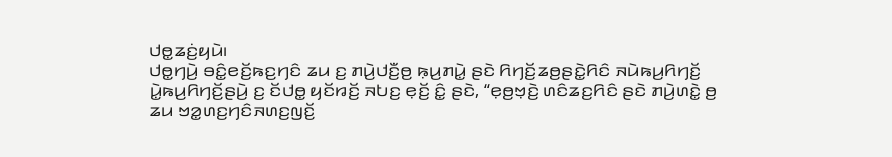ꤓꤥ꤭ꤘꤢꤦ꤬ꤟꤣꤧ꤯
ꤓꤥ꤭ꤚꤣꤧ꤬ ꤋꤢꤨ꤭ꤕꤢꤩ꤬ꤒꤢ꤬ꤚꤢꤨ ꤘꤣ ꤢ꤬ ꤊꤣꤧ꤬ꤓꤢꤪ꤬ꤥ꤬ ꤒ꤫ꤣ꤬ꤊꤣꤧ꤭ ꤔꤢꤧ ꤖꤚꤢꤩ꤬ꤘꤥ꤬ꤔꤢꤧ꤭ꤖꤢꤨ ꤏꤣꤧꤒꤣ꤬ꤖꤚꤢꤩ꤬ ꤣꤧ꤭ꤒꤣ꤬ꤖꤚꤢꤩ꤬ꤔꤣꤧ꤬ ꤢ꤬ ꤢꤩꤓꤥ꤭ ꤟꤢꤩꤙꤢꤩ꤬ ꤏꤝꤢ꤬ ꤕ꤫ꤢꤩ꤬ ꤢꤨ꤭ ꤔꤢꤧ, “ꤕ꤫ꤥ꤬ꤠ꤫ꤢꤧ꤬ ꤛꤢꤨꤘꤢ꤬ꤖꤢꤨ ꤔꤢꤧ ꤊꤣꤧ꤬ꤛꤢꤧ꤭ ꤥ꤬ ꤘꤣ ꤠꤤ꤭ꤛꤢ꤬ꤚꤢꤨꤏꤛꤢ꤬ꤜꤢꤩ꤬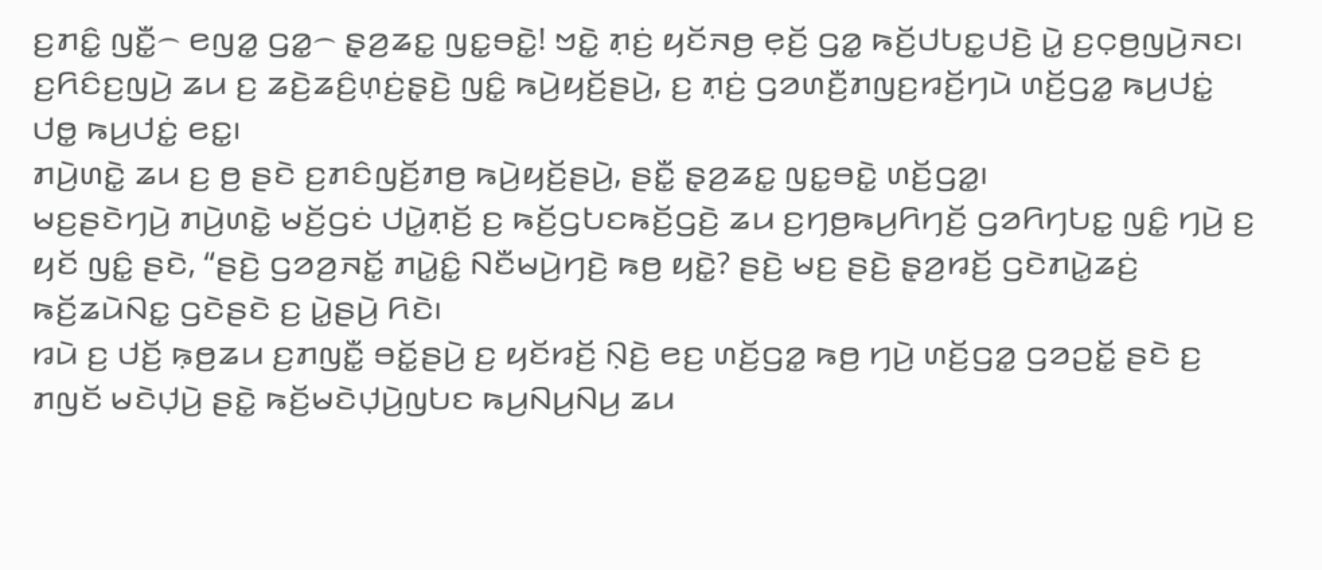ꤢ꤬ꤊꤢꤨ꤭ ꤜꤢꤪ꤭꤮ ꤕꤜꤤ꤭ ꤞꤤ꤭꤮ ꤔ꤫ꤤ꤬ꤘꤢ꤭ ꤜꤢ꤭ꤋꤢꤧ꤭! ꤠꤢꤧ꤭ ꤊ꤫ꤢꤦ꤬ ꤟꤢꤩꤏꤥ꤬ ꤕ꤫ꤢꤩ꤬ ꤞꤤ꤭ ꤒꤢꤩ꤬ꤓꤝꤢ꤭ꤓꤢꤧ꤬ ꤣꤧ꤭ ꤢ꤬ꤍ꤫ꤥ꤬ꤜꤣꤧ꤬ꤏꤢ꤯
ꤢ꤬ꤖꤢꤨꤢ꤬ꤜꤣꤧ꤬ ꤘꤣ ꤢ꤬ ꤘꤢꤧ꤬ꤘꤢꤨ꤬ꤛ꤫ꤢꤦ꤬ꤔ꤫ꤢꤧ꤬ ꤜꤢꤨ꤭ ꤒꤣꤧ꤬ꤟꤢꤩ꤬ꤔꤣꤧ꤬, ꤢ꤬ ꤊ꤫ꤢꤦ꤬ ꤞꤤꤛꤢꤪ꤬ꤊꤜꤢ꤬ꤙꤢꤩ꤬ꤚꤣꤧ ꤛꤢꤩ꤬ꤞꤤ꤭ ꤒꤣ꤬ꤓꤢꤦ꤭ ꤓꤥ꤭ ꤒꤣ꤬ꤓꤢꤦ꤭ ꤕꤢ꤭꤯
ꤊꤣꤧ꤬ꤛꤢꤧ꤭ ꤘꤣ ꤢ꤬ ꤥ꤬ ꤔꤢꤧ ꤢ꤬ꤊꤢꤨꤜꤢꤩ꤬ꤊꤥ꤬ ꤒꤣꤧ꤬ꤟꤢꤩ꤬ꤔꤣꤧ꤬, ꤔꤢꤪ꤭ ꤔ꤫ꤤ꤬ꤘꤢ꤭ ꤜꤢ꤭ꤋꤢꤧ꤭ ꤛꤢꤩ꤬ꤞꤤ꤭꤯
ꤗꤢ꤬ꤔꤢꤧꤚꤣꤧ꤬ ꤊꤣꤧ꤬ꤛꤢꤧ꤭ ꤗꤢꤩ꤬ꤞꤢꤦ ꤓꤣꤧ꤭ꤊ꤫ꤢꤩ꤬ ꤢ꤬ ꤒꤢꤩ꤬ꤞꤝꤢꤒꤢꤩ꤬ꤞꤢꤧ꤬ ꤘꤣ ꤢ꤬ꤚꤥ꤬ꤒꤣ꤬ꤖꤚꤢꤩ꤬ ꤞꤤꤖꤚꤝꤢ꤭ ꤜꤢꤨ꤭ ꤚꤣꤧ꤬ ꤢ꤬ ꤟꤢꤩ ꤜꤢꤨ꤭ ꤔꤢꤧ, “ꤔꤢꤧ꤬ ꤞꤤꤤ꤬ꤏꤢꤩ꤭ ꤊꤣꤧ꤭ꤢꤨ꤭ ꤡꤢꤪꤗꤣꤧ꤬ꤚꤢꤧ꤬ ꤒꤥ꤬ ꤟꤢꤧ꤭? ꤔꤢꤧ꤬ ꤗꤢ꤬ ꤔꤢꤧ꤬ ꤔ꤫ꤤ꤬ꤙꤢꤩ꤬ ꤞꤢꤧꤊꤣꤧ꤭ꤘꤢꤦ꤬ ꤒꤢꤩ꤬ꤘꤣꤧꤡꤢ꤭ ꤞꤢꤧꤔꤢꤧ ꤢ꤬ ꤣꤧ꤭ꤔꤣꤧ꤬ ꤖꤢꤧ꤯
ꤙꤣꤧ ꤢ꤬ ꤓꤢꤩ꤬ ꤒ꤫ꤥ꤬ꤘꤣ ꤢ꤬ꤊꤜꤢꤪ꤭ ꤋꤢꤩ꤭ꤔꤣꤧ꤬ ꤢ꤬ ꤟꤢꤩꤙꤢꤩ꤬ ꤡ꤫ꤢꤧ꤬ ꤕꤢ꤬ ꤛꤢꤩ꤬ꤞꤤ꤭ ꤒꤥ꤬ ꤚꤣꤧ꤬ ꤛꤢꤩ꤬ꤞꤤ꤭ ꤞꤤꤑꤢꤩ꤭ ꤔꤢꤧ ꤢ꤬ ꤊꤜꤢꤩ ꤗꤢꤧꤓ꤫ꤣꤧ꤬ ꤔꤢꤧ꤭ ꤒꤢꤩ꤬ꤗꤢꤧꤓ꤫ꤣꤧ꤬ꤜꤝꤢ ꤒꤣ꤬ꤡꤣ꤬ꤡꤣ꤬ ꤘꤣ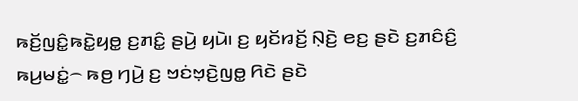ꤒꤢꤩ꤬ꤜꤢꤨ꤭ꤒꤢꤧ꤭ꤟꤥ꤭ ꤢ꤬ꤊꤢꤨ꤭ ꤔꤣꤧ꤬ ꤟꤣꤧ꤯ ꤢ꤬ ꤟꤢꤩꤙꤢꤩ꤬ ꤡ꤫ꤢꤧ꤬ ꤕꤢ꤬ ꤔꤢꤧ ꤢ꤬ꤊꤢꤨꤢꤨ꤬ ꤒꤣ꤬ꤗꤢꤦ꤭꤮ ꤒꤥ꤬ ꤚꤣꤧ꤬ ꤢ꤬ ꤠꤢꤦꤠ꤫ꤢꤧ꤬ꤜꤥ꤭ ꤖꤢꤧ ꤔꤢꤧ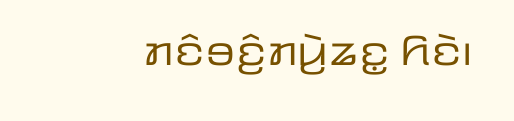ꤊꤢꤨꤋꤢꤨ꤬ꤊꤣꤧ꤬ꤘꤢ꤭ ꤖꤢꤧ꤯